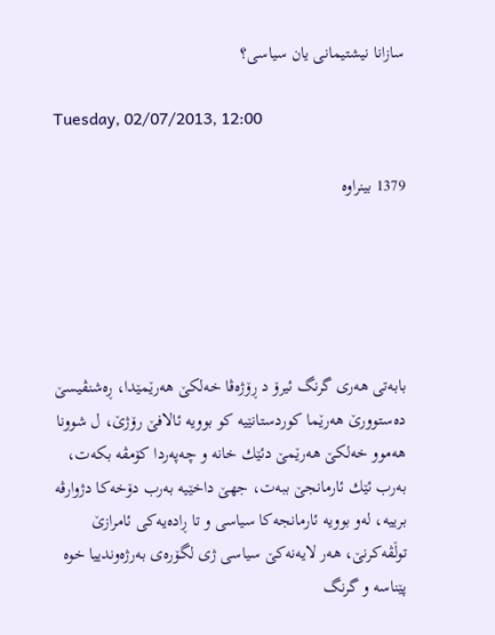سازانا نیشتیمانی یان سیاسی؟

Tuesday, 02/07/2013, 12:00

1379 بینراوە





بابه‌تی هه‌ری گرنگ ئیرۆ د ڕۆژه‌ڤا خه‌لكێ‌ هه‌رێمێدا، ڕه‌شنڤیسێ‌ ده‌ستوورێ‌ هه‌رێما كوردستانێیه‌ كو بوویه‌ ئالافێ‌ رۆژێ‌، ل شوونا هه‌موو خه‌لكێ‌ هه‌رێمێ‌ دئێك خانه‌ و چه‌په‌ردا كۆمڤه‌ بكه‌ت، به‌رب ئێك ئارمانجێ‌ ببه‌ت، جهێ‌ داخێیه‌ به‌رب دۆخه‌كا دژوارڤه‌ برییه‌، له‌و بوویه‌ ئارمانجه‌كا سیاسی و تا ڕاده‌یه‌كی ئامرازێ‌ توڵڤه‌كرنێ‌، هه‌ر لایه‌نه‌كێ‌ سیاسی ژی لگۆره‌ی به‌رژه‌وندییا خوه‌ پێناسه‌ و گرنگ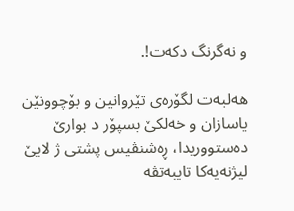و نه‌گرنگ دكه‌ت!.

هه‌لبه‌ت لگۆره‌ی تێروانین و بۆچوونێن یاسازان و خه‌لكێ‌ بسپۆر د بوارێ‌ ده‌ستووریدا، ڕه‌شنڤیس پشتی ژ لایێ‌ لیژنه‌یه‌كا تایبه‌تڤه‌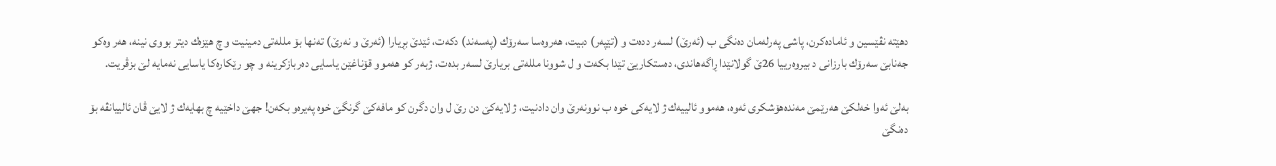دهێته‌ نڤێسین و ئاماده‌كرن، پاشی په‌رله‌مان ده‌نگی ب (ئه‌رێ‌) لسه‌ر دده‌ت و (تێپه‌ر) دبیت، هه‌روه‌سا سه‌رۆك (په‌سه‌ند) دكه‌ت، ئێدێ‌ بڕیارا (ئه‌رێ‌ و نه‌رێ‌) ته‌نها بۆ ملله‌تی دمینیت و چ هێزه‌ك دیتر بووی نینه‌، هه‌ر وه‌كو جه‌نابێ‌ سه‌رۆك بارزانی د بیروه‌رییا 26ێ‌ گولانێدا ڕاگه‌هاندی، ده‌ستكاریێ‌ تێدا بكه‌ت و ل شوونا ملله‌تی بریارێ‌ لسه‌ر بده‌ت، ژبه‌ر كو هه‌موو قۆناغێن یاسایی ده‌ربازكرینه‌ و چو رێكاره‌كا یاسایی نه‌مایه‌ لێ‌ بزڤریت.

به‌لێ‌ ئه‌وا خه‌لكێ‌ هه‌رێمێ‌ مه‌نده‌هۆشكری ئه‌وه‌، هه‌موو ئالییه‌ك ژ لایه‌كی خوه‌ ب نوونه‌رێ‌ وان دادنیت، ژ لایه‌كێ‌ دن رێ‌ ل وان دگرن كو مافه‌كێ‌ گرنگێ‌ خوه‌ په‌یره‌و بكه‌ن! جهێ‌ داخێیه‌ چ بهایه‌ك ژ لایێ‌ ڤان ئالییانڤه‌ بۆ ده‌نگێ‌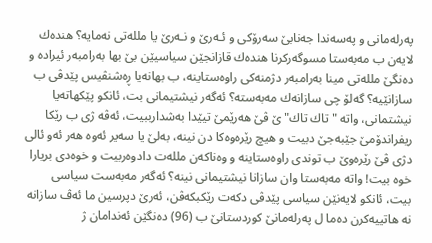په‌رله‌مانی و په‌سه‌ندا جه‌نابێ‌ سه‌رۆكی و ئـه‌رێ‌ و نـه‌رێ‌ یا ملله‌تی نه‌مایه‌؟ هنده‌ك لایه‌ن ب مه‌به‌ستا مسوگه‌ركرنا هنده‌ك قازانجێن سیاسیێن بێ‌ بها به‌رامبه‌ر ئیراده‌ و ده‌نگێ‌ ملله‌تی مینا به‌رامبه‌ر دژمنه‌كی راوه‌ستاینه‌، ب بهانه‌یا ڕه‌شنڤیس پێدڤی ب سازانێیه‌؟ گه‌لۆ چی سازانه‌ك مه‌به‌سته‌؟ ئه‌گه‌ر نیشتیمانی بت، ئانكو پێكهاته‌یا نیشتمانی، واته‌ "تاك تاك"ێ‌ ڤێ‌ هه‌رێمێ‌ تیێدا به‌شدارببیت، ئه‌ڤه‌ ژی ب رێكا ریفراندۆمێ‌ جێبه‌جێ‌ دبیت و هیچ رێره‌وه‌كا دن نینه‌، به‌لێ‌ یا سه‌یر ئه‌وه‌ هه‌ر ئه‌و ئالی دژی ڤێ‌ رێره‌وێ‌ ب توندی راوه‌ستاینه‌ و وه‌ناكه‌ن ملله‌ت دادوه‌ربیت و خوه‌دی بریارا خوه‌ بیت! واته‌ مه‌به‌ستا وان سازانا نیشتیمانی نینه‌؟ ئه‌گه‌ر مه‌به‌ست سیاسی بیت، ئانكو لایه‌نێن سیاسی پێدڤی دكه‌ت رێكبكه‌ڤن، ئه‌رێ‌ دپرسین ما ئه‌ڤ سازانه‌ نه‌ هاتییه‌كرن ده‌ما ل په‌رله‌مانێ‌ كوردستانێ‌ ب (96) ده‌نگێن ئه‌ندامان ژ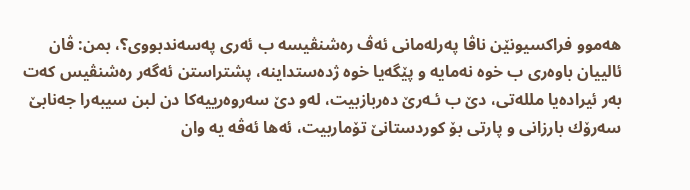هه‌موو فراكسیونێن ناڤا په‌رله‌مانی ئه‌ڤ ره‌شنڤیسه‌ ب ئه‌ری په‌سه‌ندبووی؟، بمن: ڤان ئالییان باوه‌ری ب خوه‌ نه‌مایه‌ و پێگه‌یا خوه‌ ژده‌ستداینه‌، پشتراستن ئه‌گه‌ر ره‌شنڤیس كه‌ت به‌ر ئیراده‌یا ملله‌تی، دێ‌ ب ئـه‌رێ‌ ده‌ربازبیت، له‌و دێ سه‌روه‌رییه‌كا دن لبن سیبه‌را جه‌نابێ‌ سه‌رۆك بارزانی و پارتی بۆ كوردستانێ‌ تۆماربیت، ئه‌ها ئه‌ڤه‌ یه‌ وان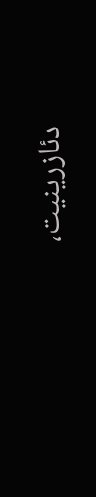دئازرینیت،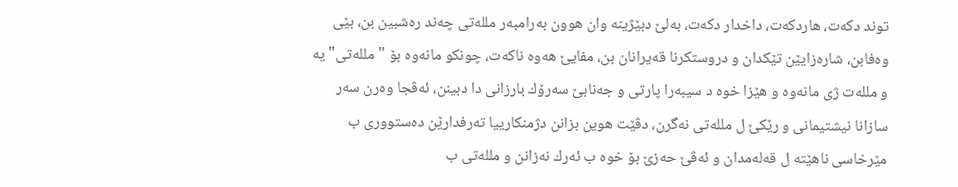توند دكه‌ت، هاردكه‌ت، داخدار دكه‌ت، به‌لێ‌ دبێژینه‌ وان هوون به‌رامبه‌ر ملله‌تی چه‌ند ره‌شبین بن، بێی‌ وه‌فابن، شاره‌زایێن تێكدان و دروستكرنا قه‌یرانان بن، مفایێ‌ هه‌وه‌ ناكه‌ت، چونكو مانه‌وه‌ بۆ "ملله‌تی" یه‌ و ملله‌ت ژی مانه‌وه‌ و هێزا خوه‌ د سیبه‌را پارتی و جه‌نابێ‌ سه‌رۆك بارزانی دا دبینن، ئه‌ڤجا وه‌رن سه‌ر سازانا نیشتیمانی و رێكێ‌ ل ملله‌تی نه‌گرن، دڤێت هوین بزانن دژمنكارییا ته‌رفدارێن ده‌ستووری ب مێرخاسی ناهێته‌ ل قه‌له‌مدان و ئه‌ڤێ‌ حه‌زێ‌ بۆ خوه‌ ب ئه‌رك نه‌زانن و ملله‌تی ب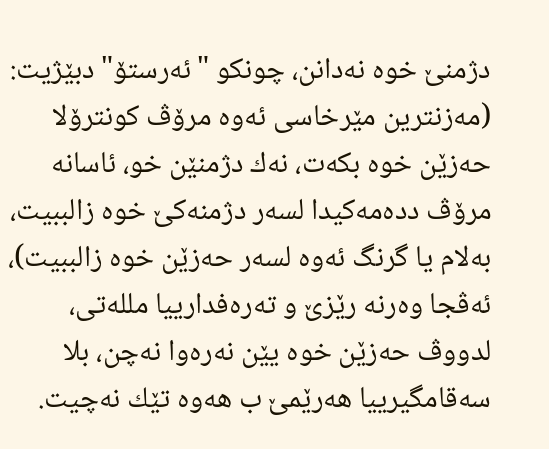دژمنێ‌ خوه‌ نه‌دانن، چونكو "ئه‌رستۆ" دبێژیت: (مه‌زنترین مێرخاسی ئه‌وه‌ مرۆڤ كونترۆلا حه‌زێن خوه‌ بكه‌ت، نه‌ك دژمنێن خو، ئاسانه‌ مرۆڤ دده‌مه‌كیدا لسه‌ر دژمنه‌كێ‌ خوه‌ زالببیت، به‌لام یا گرنگ ئه‌وه‌ لسه‌ر حه‌زێن خوه‌ زالببیت)، ئه‌ڤجا وه‌رنه‌ رێزێ‌ و ته‌ره‌فدارییا ملله‌تی، لدووڤ حه‌زێن خوه‌ یێن نه‌ره‌وا نه‌چن، بلا سه‌قامگیرییا هه‌رێمێ‌ ب هه‌وه‌ تێك نه‌چیت.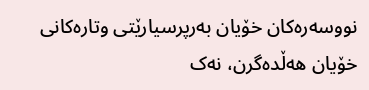نووسەرەکان خۆیان بەرپرسیارێتی وتارەکانی خۆیان هەڵدەگرن، نەک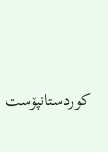کوردستانپۆست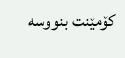کۆمێنت بنووسە